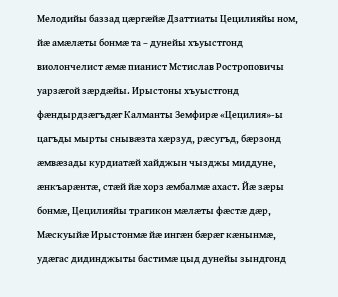Мелодийы баззад цæргæйæ Дзаттиаты Цецилияйы ном, йæ амæлæты бонмæ та – дунейы хъуыстгонд виолончелист æмæ пианист Мстислав Ростроповичы уарзæгой зæрдæйы. Ирыстоны хъуыстгонд фæндырдзæгъдæг Калманты Земфирæ «Цецилия»-ы цагъды мырты снывæзта хæрзуд, рæсугъд, бæрзонд æмвæзады курдиатæй хайджын чызджы миддуне, æнкъарæнтæ, стæй йæ хорз æмбалмæ ахаст. Йæ зæры бонмæ, Цецилияйы трагикон мæлæты фæстæ дæр, Мæскуыйæ Ирыстонмæ йæ ингæн бæрæг кæнынмæ, удæгас дидинджыты бастимæ цыд дунейы зындгонд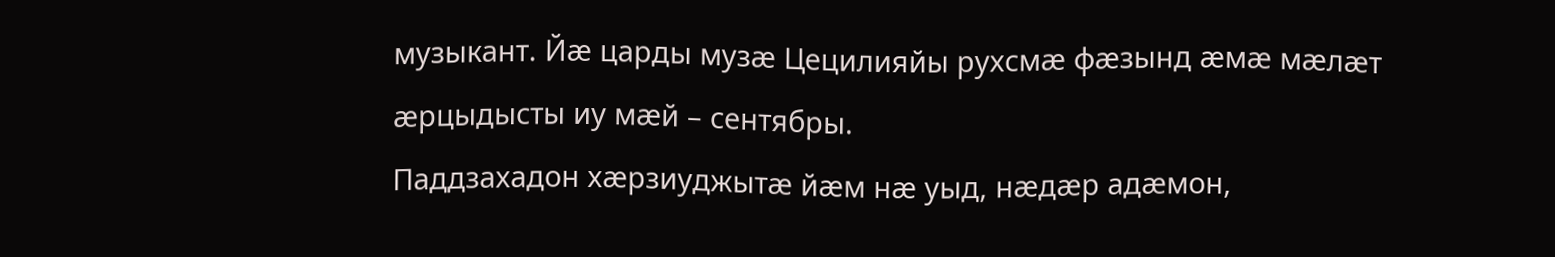музыкант. Йæ царды музæ Цецилияйы рухсмæ фæзынд æмæ мæлæт æрцыдысты иу мæй – сентябры.
Паддзахадон хæрзиуджытæ йæм нæ уыд, нæдæр адæмон,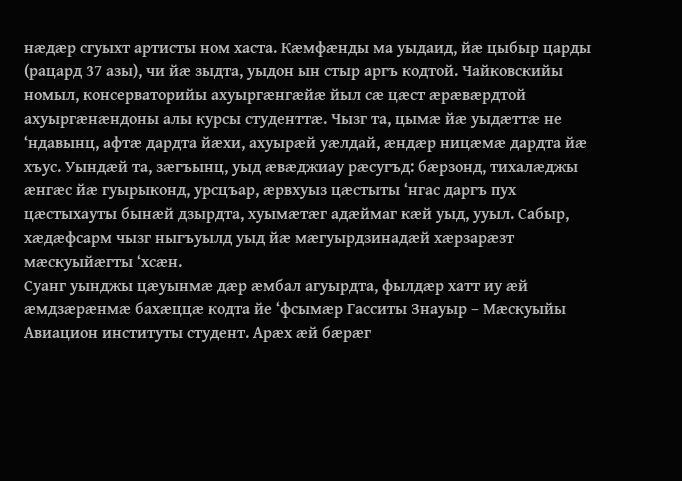нæдæр сгуыхт артисты ном хаста. Кæмфæнды ма уыдаид, йæ цыбыр царды (рацард 37 азы), чи йæ зыдта, уыдон ын стыр аргъ кодтой. Чайковскийы номыл, консерваторийы ахуыргæнгæйæ йыл сæ цæст æрæвæрдтой ахуыргæнæндоны алы курсы студенттæ. Чызг та, цымæ йæ уыдæттæ не ‘ндавынц, афтæ дардта йæхи, ахуырæй уæлдай, æндæр ницæмæ дардта йæ хъус. Уындæй та, зæгъынц, уыд æвæджиау рæсугъд: бæрзонд, тихалæджы æнгæс йæ гуырыконд, урсцъар, æрвхуыз цæстыты ‘нгас даргъ пух цæстыхауты бынæй дзырдта, хуымæтæг адæймаг кæй уыд, ууыл. Сабыр, хæдæфсарм чызг ныгъуылд уыд йæ мæгуырдзинадæй хæрзарæзт мæскуыйæгты ‘хсæн.
Суанг уынджы цæуынмæ дæр æмбал агуырдта, фылдæр хатт иу æй æмдзæрæнмæ бахæццæ кодта йе ‘фсымæр Гасситы Знауыр – Мæскуыйы Авиацион институты студент. Арæх æй бæрæг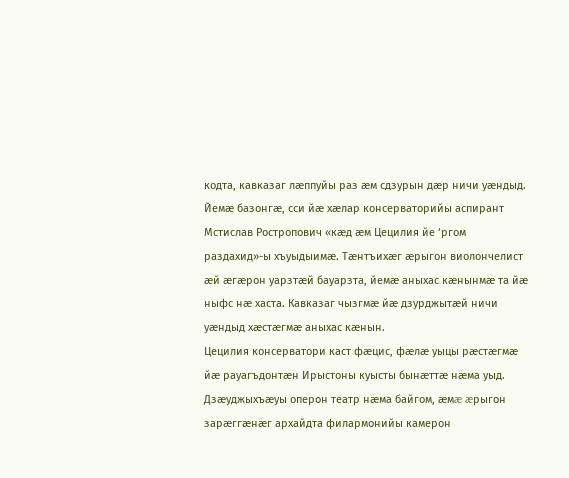кодта, кавказаг лæппуйы раз æм сдзурын дæр ничи уæндыд. Йемæ базонгæ, сси йæ хæлар консерваторийы аспирант Мстислав Ростропович «кæд æм Цецилия йе ‘ргом раздахид»-ы хъуыдыимæ. Тæнтъихæг æрыгон виолончелист æй æгæрон уарзтæй бауарзта, йемæ аныхас кæнынмæ та йæ ныфс нæ хаста. Кавказаг чызгмæ йæ дзурджытæй ничи уæндыд хæстæгмæ аныхас кæнын.
Цецилия консерватори каст фæцис, фæлæ уыцы рæстæгмæ йæ рауагъдонтæн Ирыстоны куысты бынæттæ нæма уыд. Дзæуджыхъæуы оперон театр нæма байгом, æмæ æрыгон зарæггæнæг архайдта филармонийы камерон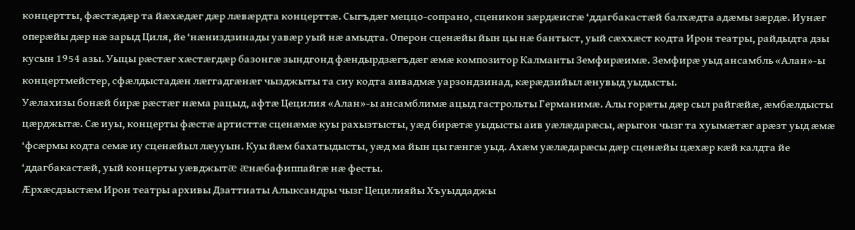концертты, фæстæдæр та йæхæдæг дæр лæвæрдта концерттæ. Сыгъдæг меццо-сопрано, сценикон зæрдæисгæ ‘ддагбакастæй балхæдта адæмы зæрдæ. Иунæг оперæйы дæр нæ зарыд Циля, йе ‘нæниздзинады уавæр уый нæ амыдта. Оперон сценæйы йын цы нæ бантыст, уый сæххæст кодта Ирон театры, райдыдта дзы кусын 1954 азы. Уыцы рæстæг хæстæгдæр базонгæ зындгонд фæндырдзæгъдæг æмæ композитор Калманты Земфирæимæ. Земфирæ уыд ансамбль «Алан»-ы концертмейстер, сфæлдыстадæн лæггадгæнæг чызджыты та сиу кодта аивадмæ уарзондзинад, кæрæдзийыл æнувыд уыдысты.
Уæлахизы бонæй бирæ рæстæг нæма рацыд, афтæ Цецилия «Алан»-ы ансамблимæ ацыд гастрольты Германимæ. Алы горæты дæр сыл райгæйæ, æмбæлдысты цæрджытæ. Сæ иуы, концерты фæстæ артисттæ сценæмæ куы рахызтысты, уæд бирæтæ уыдысты аив уæлæдарæсы, æрыгон чызг та хуымæтæг арæзт уыд æмæ ‘фсæрмы кодта семæ иу сценæйыл лæууын. Куы йæм бахатыдысты, уæд ма йын цы гæнгæ уыд. Ахæм уæлæдарæсы дæр сценæйы цæхæр кæй калдта йе ‘ддагбакастæй, уый концерты уæвджытæ æнæбафиппайгæ нæ фесты.
Æрхæсдзыстæм Ирон театры архивы Дзаттиаты Алыксандры чызг Цецилияйы Хъуыддаджы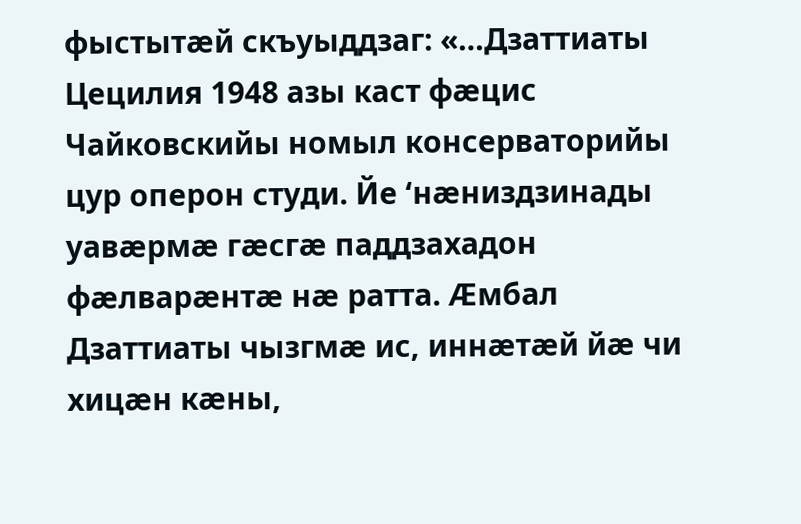фыстытæй скъуыддзаг: «…Дзаттиаты Цецилия 1948 азы каст фæцис Чайковскийы номыл консерваторийы цур оперон студи. Йе ‘нæниздзинады уавæрмæ гæсгæ паддзахадон фæлварæнтæ нæ ратта. Æмбал Дзаттиаты чызгмæ ис, иннæтæй йæ чи хицæн кæны,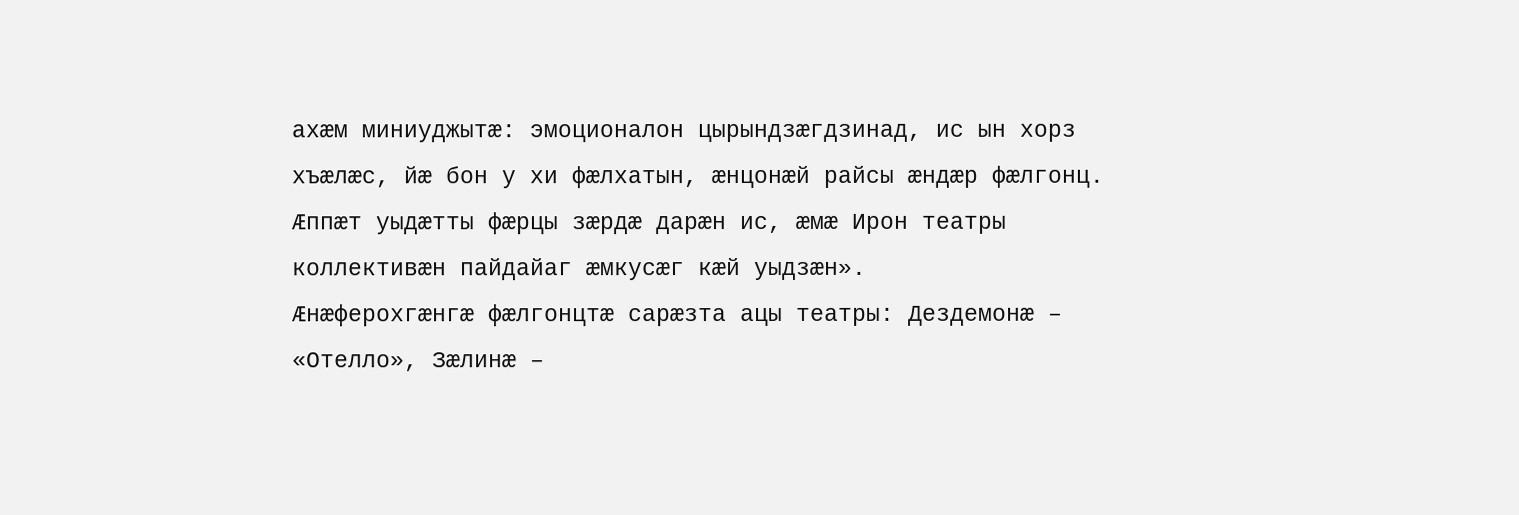ахæм миниуджытæ: эмоционалон цырындзæгдзинад, ис ын хорз хъæлæс, йæ бон у хи фæлхатын, æнцонæй райсы æндæр фæлгонц. Æппæт уыдæтты фæрцы зæрдæ дарæн ис, æмæ Ирон театры коллективæн пайдайаг æмкусæг кæй уыдзæн».
Æнæферохгæнгæ фæлгонцтæ сарæзта ацы театры: Дездемонæ – «Отелло», Зæлинæ –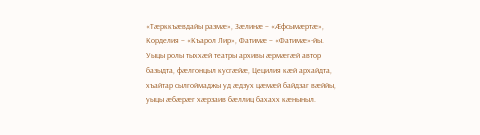«Тæрккъæвдайы размæ», Зæлинæ – «Æфсымæртæ», Корделия – «Къарол Лир», Фатимæ – «Фатимæ»-йы. Уыцы ролы тыххæй театры архивы æрмæгæй автор базыдта, фæлгонцыл кусгæйæ, Цецилия кæй архайдта, хъайтар сылгоймаджы уд æдзух цæмæй байдзаг вæййы, уыцы æбæрæг хæрзаив бæллиц бахахх кæныныл.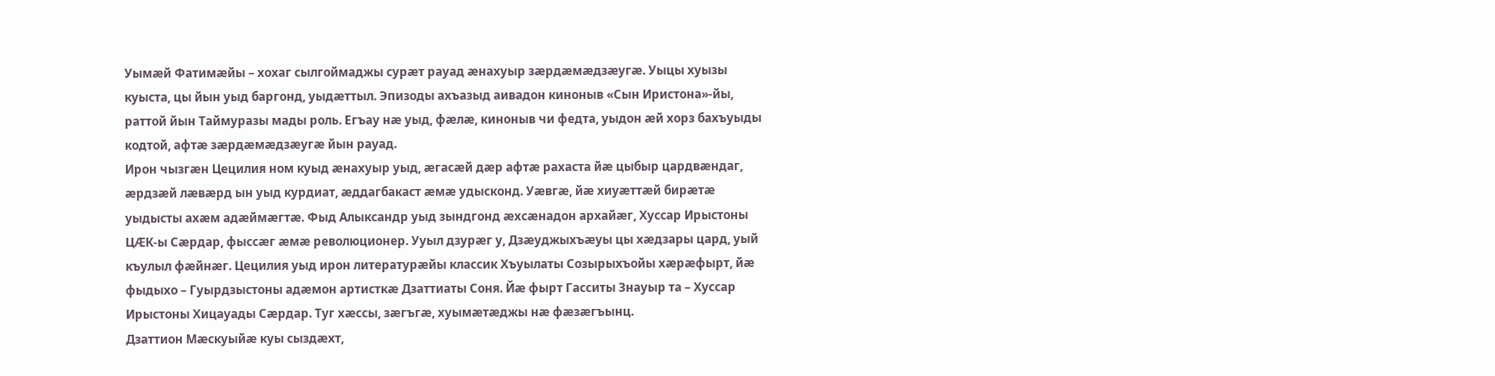Уымæй Фатимæйы – хохаг сылгоймаджы сурæт рауад æнахуыр зæрдæмæдзæугæ. Уыцы хуызы куыста, цы йын уыд баргонд, уыдæттыл. Эпизоды ахъазыд аивадон киноныв «Сын Иристона»-йы, раттой йын Таймуразы мады роль. Егъау нæ уыд, фæлæ, киноныв чи федта, уыдон æй хорз бахъуыды кодтой, афтæ зæрдæмæдзæугæ йын рауад.
Ирон чызгæн Цецилия ном куыд æнахуыр уыд, æгасæй дæр афтæ рахаста йæ цыбыр цардвæндаг, æрдзæй лæвæрд ын уыд курдиат, æддагбакаст æмæ удысконд. Уæвгæ, йæ хиуæттæй бирæтæ уыдысты ахæм адæймæгтæ. Фыд Алыксандр уыд зындгонд æхсæнадон архайæг, Хуссар Ирыстоны ЦÆК-ы Сæрдар, фыссæг æмæ революционер. Ууыл дзурæг у, Дзæуджыхъæуы цы хæдзары цард, уый къулыл фæйнæг. Цецилия уыд ирон литературæйы классик Хъуылаты Созырыхъойы хæрæфырт, йæ фыдыхо – Гуырдзыстоны адæмон артисткæ Дзаттиаты Соня. Йæ фырт Гасситы Знауыр та – Хуссар Ирыстоны Хицауады Сæрдар. Туг хæссы, зæгъгæ, хуымæтæджы нæ фæзæгъынц.
Дзаттион Мæскуыйæ куы сыздæхт,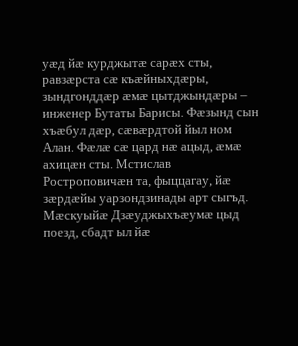уæд йæ курджытæ сарæх сты, равзæрста сæ къæйныхдæры, зындгонддæр æмæ цытджындæры – инженер Бутаты Барисы. Фæзынд сын хъæбул дæр, сæвæрдтой йыл ном Алан. Фæлæ сæ цард нæ ацыд, æмæ ахицæн сты. Мстислав Ростроповичæн та, фыццагау, йæ зæрдæйы уарзондзинады арт сыгъд. Мæскуыйæ Дзæуджыхъæумæ цыд поезд, сбадт ыл йæ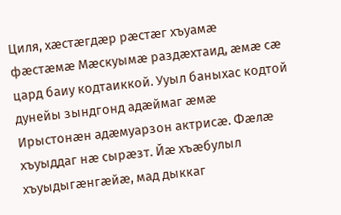Циля, хæстæгдæр рæстæг хъуамæ фæстæмæ Мæскуымæ раздæхтаид, æмæ сæ цард баиу кодтаиккой. Ууыл баныхас кодтой дунейы зындгонд адæймаг æмæ Ирыстонæн адæмуарзон актрисæ. Фæлæ хъуыддаг нæ сырæзт. Йæ хъæбулыл хъуыдыгæнгæйæ, мад дыккаг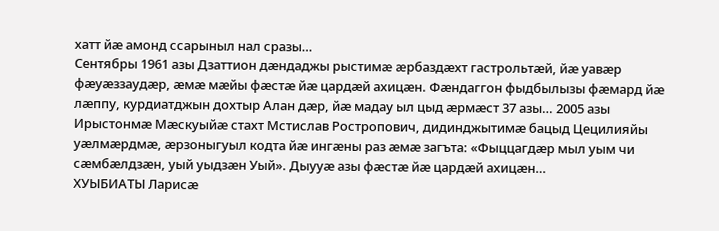хатт йæ амонд ссарыныл нал сразы…
Сентябры 1961 азы Дзаттион дæндаджы рыстимæ æрбаздæхт гастрольтæй, йæ уавæр фæуæззаудæр, æмæ мæйы фæстæ йæ цардæй ахицæн. Фæндаггон фыдбылызы фæмард йæ лæппу, курдиатджын дохтыр Алан дæр, йæ мадау ыл цыд æрмæст 37 азы… 2005 азы Ирыстонмæ Мæскуыйæ стахт Мстислав Ростропович, дидинджытимæ бацыд Цецилияйы уæлмæрдмæ, æрзоныгуыл кодта йæ ингæны раз æмæ загъта: «Фыццагдæр мыл уым чи сæмбæлдзæн, уый уыдзæн Уый». Дыууæ азы фæстæ йæ цардæй ахицæн…
ХУЫБИАТЫ Ларисæ